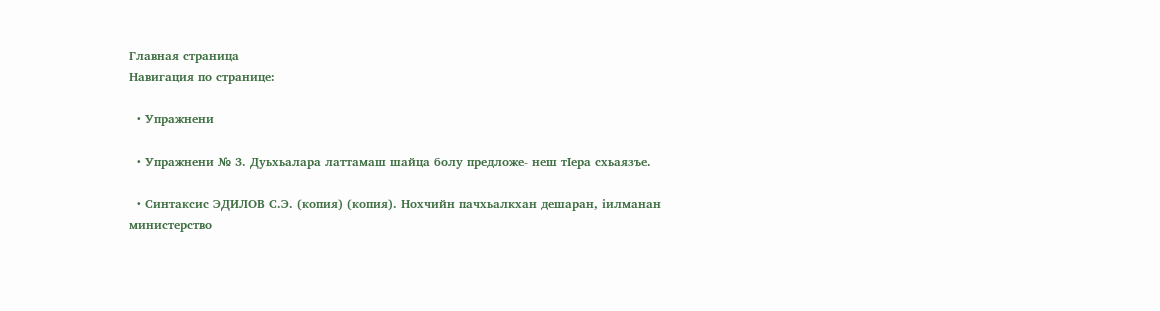Главная страница
Навигация по странице:

  • Упражнени

  • Упражнени № 3. Дуьхьалара латтамаш шайца болу предложе- неш тIера схьаязъе.

  • Синтаксис ЭДИЛОВ С.Э. (копия) (копия). Нохчийн пачхьалкхан дешаран, iилманан министерство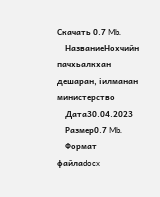Скачать 0.7 Mb.
    НазваниеНохчийн пачхьалкхан дешаран, iилманан министерство
    Дата30.04.2023
    Размер0.7 Mb.
    Формат файлаdocx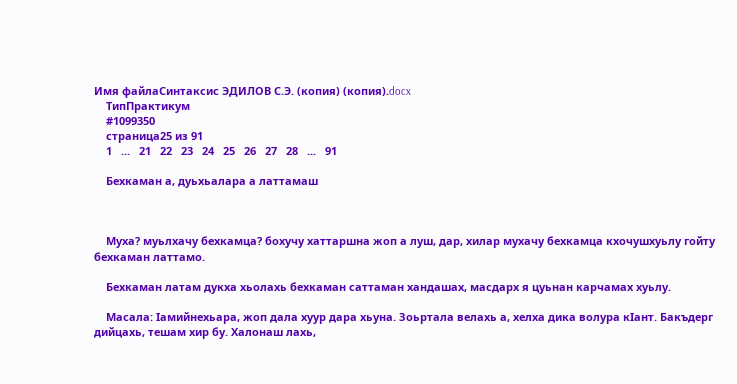Имя файлаСинтаксис ЭДИЛОВ С.Э. (копия) (копия).docx
    ТипПрактикум
    #1099350
    страница25 из 91
    1   ...   21   22   23   24   25   26   27   28   ...   91

    Бехкаман а, дуьхьалара а латтамаш



    Муха? муьлхачу бехкамца? бохучу хаттаршна жоп а луш, дар, хилар мухачу бехкамца кхочушхуьлу гойту бехкаман латтамо.

    Бехкаман латам дукха хьолахь бехкаман саттаман хандашах, масдарх я цуьнан карчамах хуьлу.

    Масала: Iамийнехьара, жоп дала хуур дара хьуна. Зоьртала велахь а, хелха дика волура кIант. Бакъдерг дийцахь, тешам хир бу. Халонаш лахь,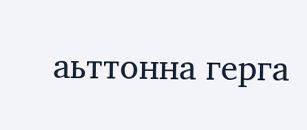аьттонна герга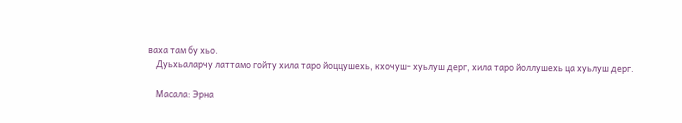ваха там бу хьо.
    Дуьхьаларчу латтамо гойту хила таро йоццушехь, кхочуш- хуьлуш дерг, хила таро йоллушехь ца хуьлуш дерг.

    Масала: Эрна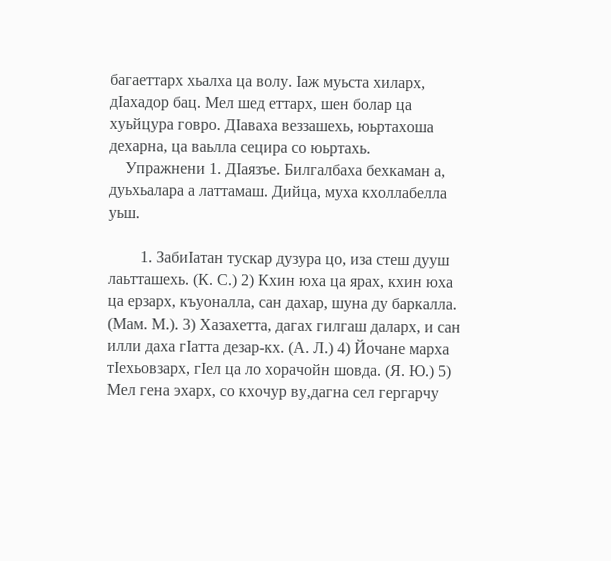багаеттарх хьалха ца волу. Iаж муьста хиларх, дIахадор бац. Мел шед еттарх, шен болар ца хуьйцура говро. ДIаваха веззашехь, юьртахоша дехарна, ца ваьлла сецира со юьртахь.
    Упражнени 1. ДIаязъе. Билгалбаха бехкаман а, дуьхьалара а латтамаш. Дийца, муха кхоллабелла уьш.

        1. ЗабиIатан тускар дузура цо, иза стеш дууш лаьтташехь. (К. С.) 2) Кхин юха ца ярах, кхин юха ца ерзарх, къуоналла, сан дахар, шуна ду баркалла. (Мам. М.). 3) Хазахетта, дагах гилгаш даларх, и сан илли даха гIатта дезар-кх. (А. Л.) 4) Йочане марха тIехьовзарх, гIел ца ло хорачойн шовда. (Я. Ю.) 5) Мел гена эхарх, со кхочур ву,дагна сел гергарчу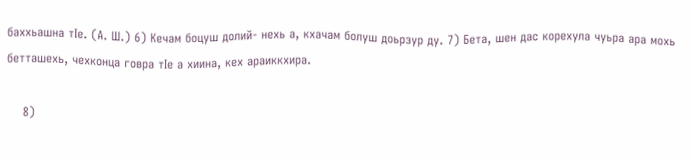баххьашна тIе. (А. Ш.) 6) Кечам боцуш долий- нехь а, кхачам болуш доьрзур ду. 7) Бета, шен дас корехула чуьра ара мохь бетташехь, чехконца говра тIе а хиина, кех араиккхира.

    8)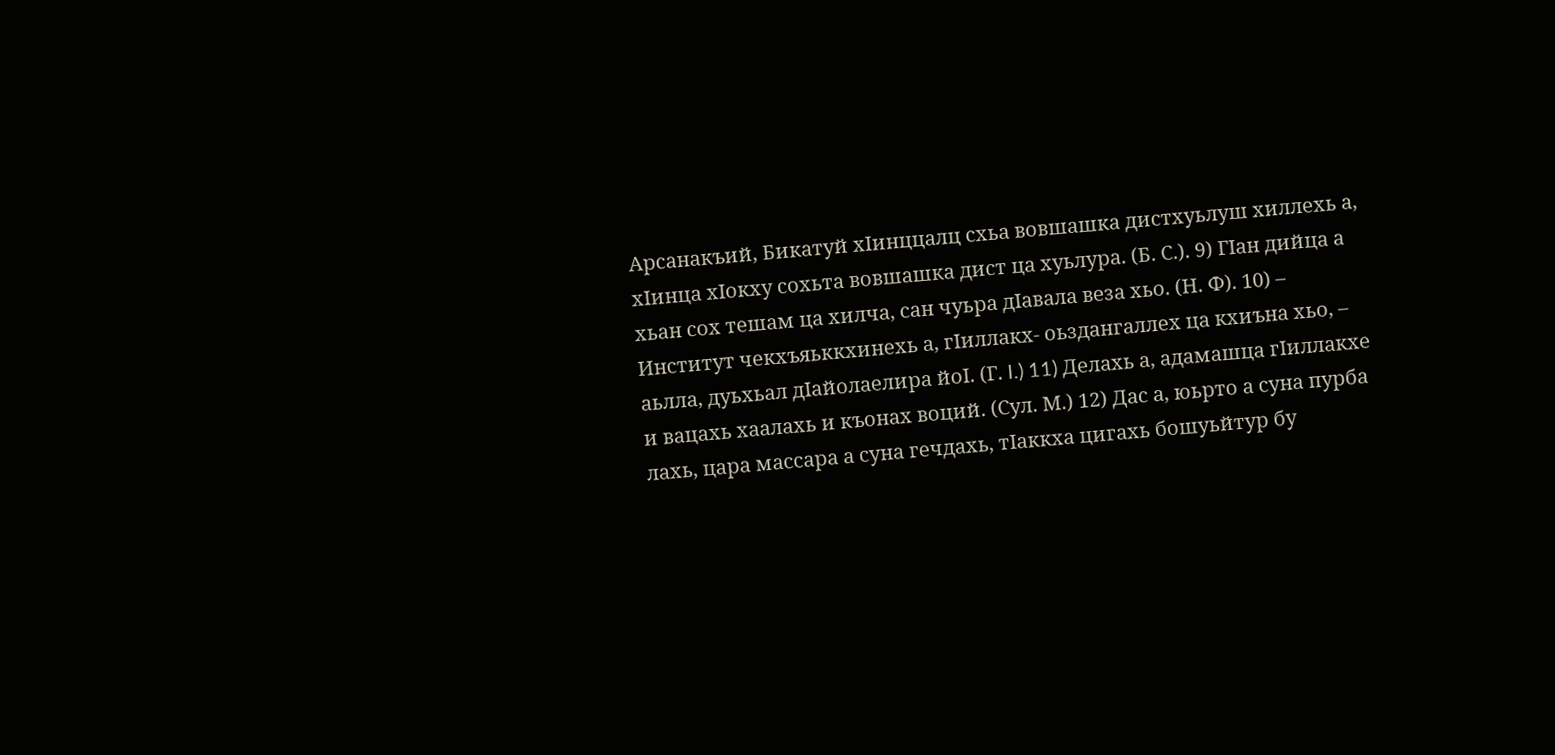Арсанакъий, Бикатуй хIинццалц схьа вовшашка дистхуьлуш хиллехь а, хIинца хIокху сохьта вовшашка дист ца хуьлура. (Б. С.). 9) ГIан дийца а хьан сох тешам ца хилча, сан чуьра дIавала веза хьо. (Н. Ф). 10) – Институт чекхъяьккхинехь а, гIиллакх- оьздангаллех ца кхиъна хьо, – аьлла, дуьхьал дIайолаелира йоI. (Г. I.) 11) Делахь а, адамашца гIиллакхе и вацахь хаалахь и къонах воций. (Сул. М.) 12) Дас а, юьрто а суна пурба лахь, цара массара а суна гечдахь, тIаккха цигахь бошуьйтур бу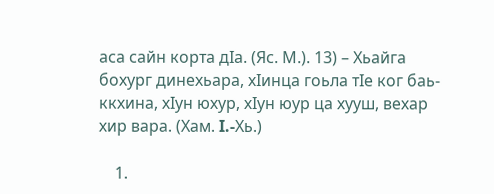аса сайн корта дIа. (Яс. М.). 13) – Хьайга бохург динехьара, хIинца гоьла тIе ког баь- ккхина, хIун юхур, хIун юур ца хууш, вехар хир вара. (Хам. I.-Хь.)

    1.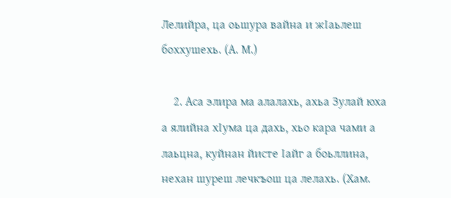Лелийра, ца оьшура вайна и жIаьлеш боххушехь. (А. М.)

    2. Аса элира ма алалахь, ахьа Зулай юха а ялийна хIума ца дахь, хьо кара чами а лаьцна, куйнан йисте Iайг а боьллина, нехан шуреш лечкъош ца лелахь. (Хам.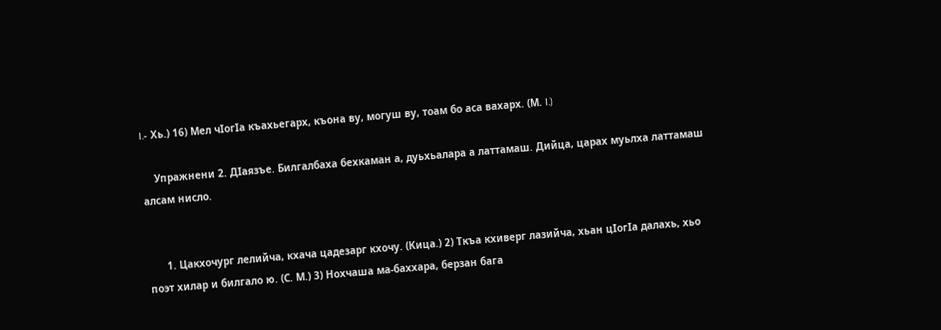I.- Хь.) 16) Мел чIогIа къахьегарх, къона ву, могуш ву, тоам бо аса вахарх. (М. I.)

    Упражнени 2. ДIаязъе. Билгалбаха бехкаман а, дуьхьалара а латтамаш. Дийца, царах муьлха латтамаш алсам нисло.


      1. Цакхочург лелийча, кхача цадезарг кхочу. (Кица.) 2) Ткъа кхиверг лазийча, хьан цIогIа далахь, хьо поэт хилар и билгало ю. (С. М.) 3) Нохчаша ма-баххара, берзан бага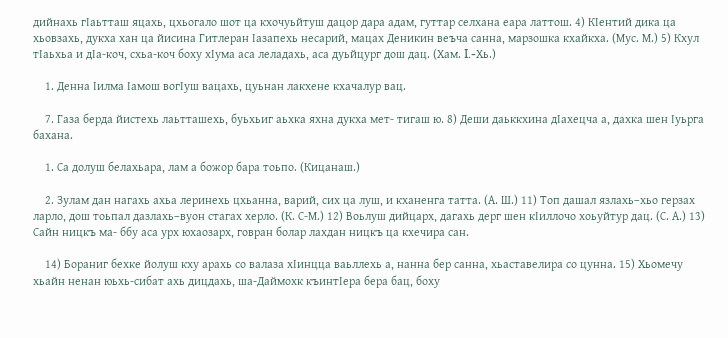дийнахь гIаьтташ яцахь, цхьогало шот ца кхочуьйтуш дацор дара адам, гуттар селхана еара латтош. 4) КIентий дика ца хьовзахь, дукха хан ца йисина Гитлеран Iазапехь несарий, мацах Деникин веъча санна, марзошка кхайкха. (Мус. М.) 5) Кхул тIаьхьа и дIа-коч, схьа-коч боху хIума аса леладахь, аса дуьйцург дош дац. (Хам. I.-Хь.)

    1. Денна Iилма Iамош вогIуш вацахь, цуьнан лакхене кхачалур вац.

    7. Газа берда йистехь лаьтташехь, буьхьиг аьхка яхна дукха мет- тигаш ю. 8) Деши даьккхина дIахецча а, дахка шен Iуьрга бахана.

    1. Са долуш белахьара, лам а божор бара тоьпо. (Кицанаш.)

    2. Зулам дан нагахь ахьа леринехь цхьанна, варий, сих ца луш, и кханенга татта. (А. Ш.) 11) Топ дашал язлахь–хьо герзах ларло, дош тоьпал дазлахь–вуон стагах херло. (К. С-М.) 12) Воьлуш дийцарх, дагахь дерг шен кIиллочо хоьуйтур дац. (С. А.) 13) Сайн ницкъ ма- ббу аса урх юхаозарх, говран болар лахдан ницкъ ца кхечира сан.

    14) Бораниг бехке йолуш кху арахь со валаза хIинцца ваьллехь а, нанна бер санна, хьаставелира со цунна. 15) Хьомечу хьайн ненан юьхь-сибат ахь дицдахь, ша-Даймохк къинтIера бера бац, боху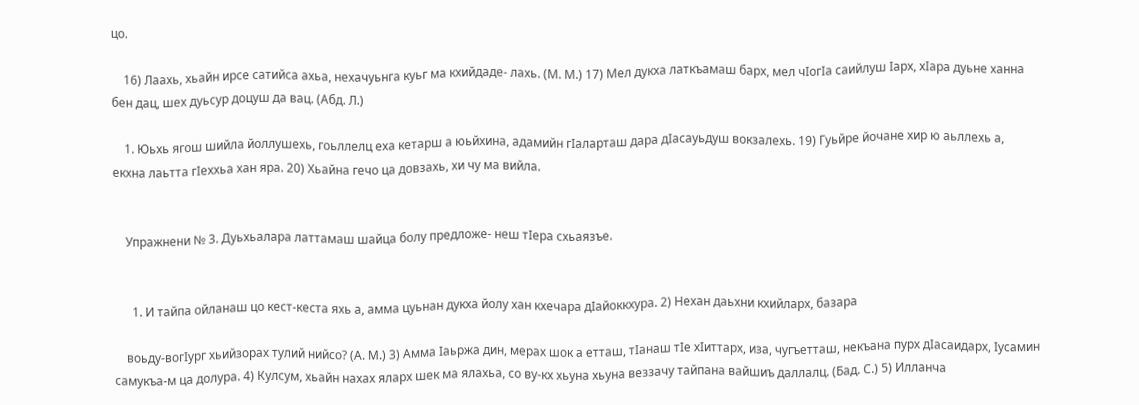цо.

    16) Лаахь, хьайн ирсе сатийса ахьа, нехачуьнга куьг ма кхийдаде- лахь. (М. М.) 17) Мел дукха латкъамаш барх, мел чIогIа саийлуш Iарх, хIара дуьне ханна бен дац, шех дуьсур доцуш да вац. (Абд. Л.)

    1. Юьхь ягош шийла йоллушехь, гоьллелц еха кетарш а юьйхина, адамийн гIаларташ дара дIасауьдуш вокзалехь. 19) Гуьйре йочане хир ю аьллехь а, екхна лаьтта гIеххьа хан яра. 20) Хьайна гечо ца довзахь, хи чу ма вийла.


    Упражнени № 3. Дуьхьалара латтамаш шайца болу предложе- неш тIера схьаязъе.


      1. И тайпа ойланаш цо кест-кеста яхь а, амма цуьнан дукха йолу хан кхечара дIайоккхура. 2) Нехан даьхни кхийларх, базара

    воьду-вогIург хьийзорах тулий нийсо? (А. М.) 3) Амма Iаьржа дин, мерах шок а етташ, тIанаш тIе хIиттарх, иза, чугъетташ, некъана пурх дIасаидарх, Iусамин самукъа-м ца долура. 4) Кулсум, хьайн нахах яларх шек ма ялахьа, со ву-кх хьуна хьуна веззачу тайпана вайшиъ даллалц. (Бад. С.) 5) Илланча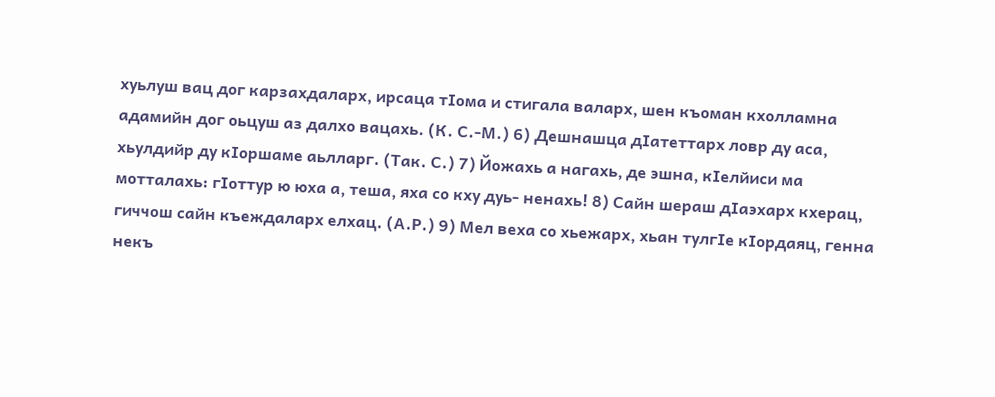хуьлуш вац дог карзахдаларх, ирсаца тIома и стигала валарх, шен къоман кхолламна адамийн дог оьцуш аз далхо вацахь. (К. С.-М.) 6) Дешнашца дIатеттарх ловр ду аса, хьулдийр ду кIоршаме аьлларг. (Так. С.) 7) Йожахь а нагахь, де эшна, кIелйиси ма мотталахь: гIоттур ю юха а, теша, яха со кху дуь- ненахь! 8) Сайн шераш дIаэхарх кхерац, гиччош сайн къеждаларх елхац. (А.Р.) 9) Мел веха со хьежарх, хьан тулгIе кIордаяц, генна некъ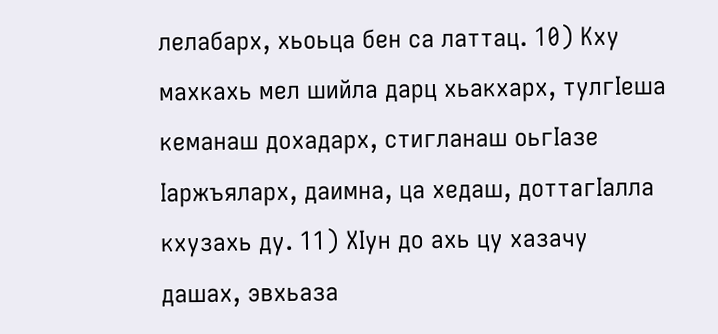лелабарх, хьоьца бен са латтац. 10) Кху махкахь мел шийла дарц хьакхарх, тулгIеша кеманаш дохадарх, стигланаш оьгIазе Iаржъяларх, даимна, ца хедаш, доттагIалла кхузахь ду. 11) ХIун до ахь цу хазачу дашах, эвхьаза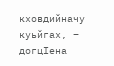кховдийначу куьйгах, – догцIена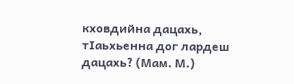кховдийна дацахь, тIаьхьенна дог лардеш дацахь? (Мам. М.)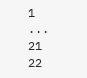1   ...   21   22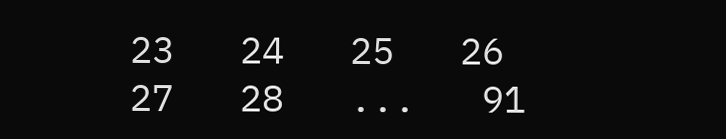23   24   25   26   27   28   ...   91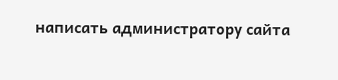написать администратору сайта